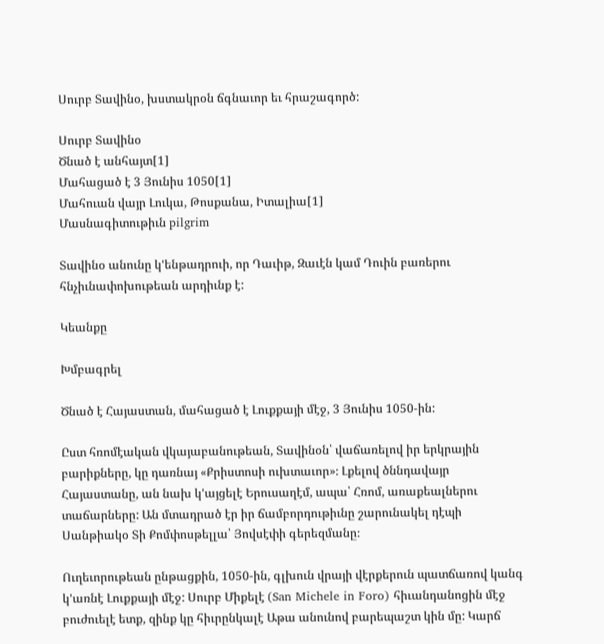Սուրբ Տավինօ, խստակրօն ճգնաւոր եւ հրաշագործ:

Սուրբ Տավինօ
Ծնած է անհայտ[1]
Մահացած է 3 Յունիս 1050[1]
Մահուան վայր Լուկա, Թոսքանա, Իտալիա[1]
Մասնագիտութիւն pilgrim

Տավինօ անունը կ'ենթադրուի, որ Դաւիթ, Զաւէն կամ Դուին բառերու հնչիւնափոխութեան արդիւնք է:

Կեանքը

Խմբագրել

Ծնած է Հայաստան, մահացած է Լուքքայի մէջ, 3 Յունիս 1050-ին:

Ըստ հռոմէական վկայաբանութեան, Տավինօն՝ վաճառելով իր երկրային բարիքները, կը դառնայ «Քրիստոսի ուխտաւոր»։ Լքելով ծննդավայր Հայաստանը, ան նախ կ'այցելէ Երուսաղէմ, ապա՝ Հռոմ, առաքեալներու տաճարները: Ան մտադրած էր իր ճամբորդութիւնը շարունակել դէպի Սանթիակօ Տի Քոմփոսթելլա՝ Յովսէփի գերեզմանը։

Ուղեւորութեան ընթացքին, 1050-ին, գլխուն վրայի վէրքերուն պատճառով կանգ կ'առնէ Լուքքայի մէջ: Սուրբ Միքելէ (San Michele in Foro) հիւանդանոցին մէջ բուժուելէ ետք, զինք կը հիւրընկալէ Աթա անունով բարեպաշտ կին մը: Կարճ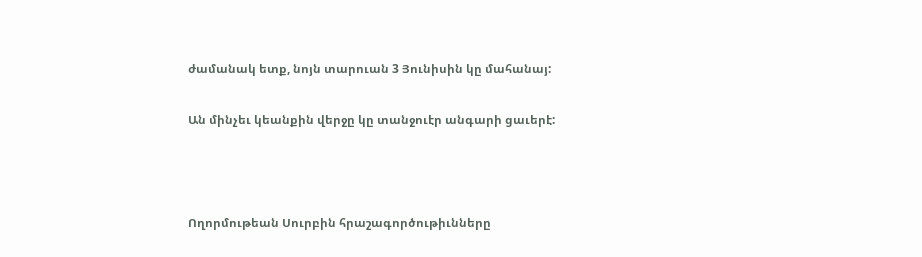ժամանակ ետք, նոյն տարուան 3 Յունիսին կը մահանայ:

Ան մինչեւ կեանքին վերջը կը տանջուէր անգարի ցաւերէ:



Ողորմութեան Սուրբին հրաշագործութիւնները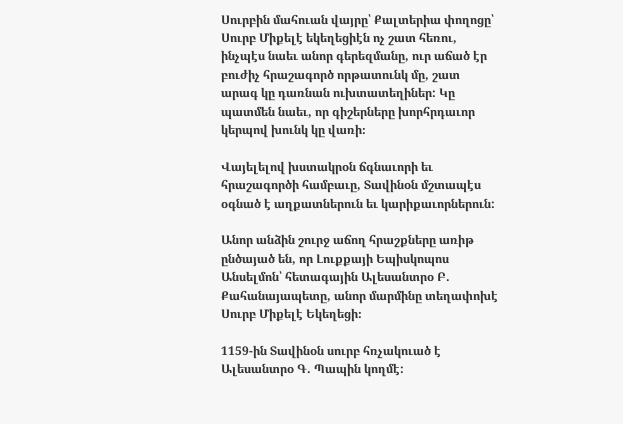Սուրբին մահուան վայրը՝ Քալտերիա փողոցը՝ Սուրբ Միքելէ եկեղեցիէն ոչ շատ հեռու, ինչպէս նաեւ անոր գերեզմանը, ուր աճած էր բուժիչ հրաշագործ որթատունկ մը, շատ արագ կը դառնան ուխտատեղիներ: Կը պատմեն նաեւ, որ գիշերները խորհրդաւոր կերպով խունկ կը վառի։

Վայելելով խստակրօն ճգնաւորի եւ հրաշագործի համբաւը, Տավինօն մշտապէս օգնած է աղքատներուն եւ կարիքաւորներուն:

Անոր անձին շուրջ աճող հրաշքները առիթ ընծայած են, որ Լուքքայի Եպիսկոպոս Անսելմոն՝ հետագային Ալեսանտրօ Բ. Քահանայապետը, անոր մարմինը տեղափոխէ Սուրբ Միքելէ Եկեղեցի։

1159-ին Տավինօն սուրբ հռչակուած է Ալեսանտրօ Գ. Պապին կողմէ: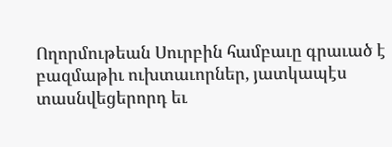Ողորմութեան Սուրբին համբաւը գրաւած է բազմաթիւ ուխտաւորներ, յատկապէս տասնվեցերորդ եւ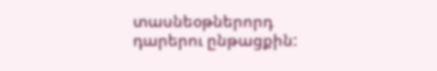տասնեօթներորդ դարերու ընթացքին: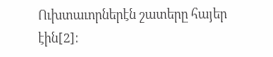Ուխտաւորներէն շատերը հայեր էին[2]։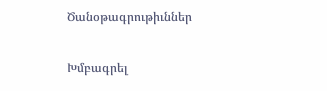Ծանօթագրութիւններ

Խմբագրել